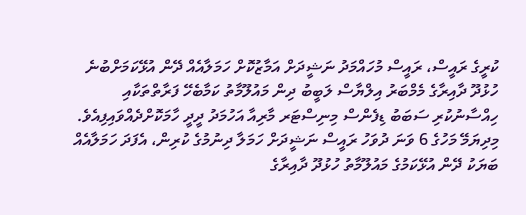ކުރީގެ ރައީސް، ރައީސް މުހައްމަދު ނަޝީދަށް އަމާޒުކޮށް ހަމަލާއެއް ދޭން އުޅޭކަމަށްބުނެ ހުޅުދޫ ދާއިރާގެ މެމްބަރު އިލްޔާސް ލަބީބު ދިން މައުލޫމާތު ކަމާބެހޭ ފަރާތްތަކާއި ހިއްސާނުކުރި ސަބަބު ޑިފެންސް މިނިސްޓަރ މާރިއާ އަހުމަދު ދީދީ ހާމަކޮށްދެއްވައިފިއެވެ.
މިދިޔަމޭ މަހުގެ 6 ވަނަ ދުވަހު ރައީސް ނަޝީދަށް ހަމަލާ ދިނުމުގެ ކުރިން، އެފަދަ ހަމަލާއެއް ބަޔަކު ދޭން އުޅޭކަމުގެ މައުލޫމާތު ހުޅުދޫ ދާއިރާގެ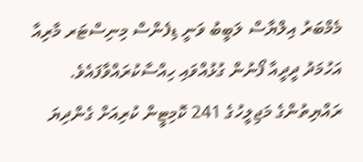މެމްބަރު އިލްޔާސް ލަބީބު ވަނީ ޑިފެންސް މިނިސްޓަރ މާރިއާ އަހުމަދު ދީދީއާ ފޯނުން ގުޅުއްވައި ހިއްސާކުރައްވާފައެވެ.
ރައްޔިތުންގެ މަޖިލީހުގެ 241 ކޮމިޓީން ކުރިއަށް ގެންދިޔަ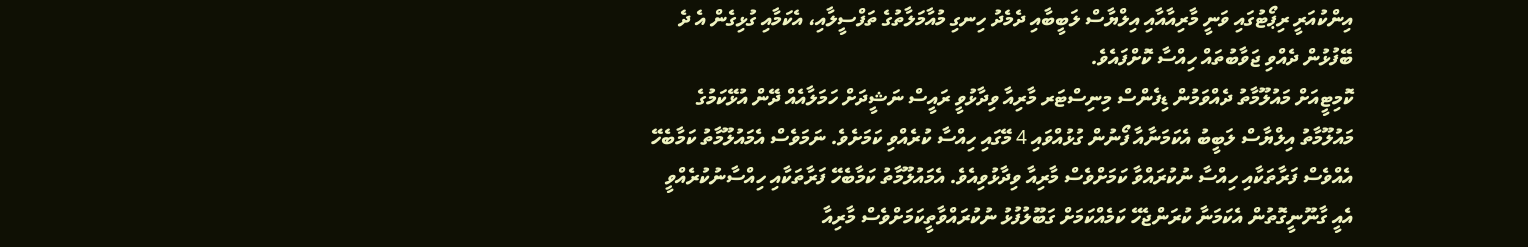އިންކުއަރީ ރިޕޯޓުގައި ވަނީ މާރިއާއާއި އިލްޔާސް ލަބީބާއި ދެމެދު ހިނގި މުއާމަލާތުގެ ތަފްސީލާއި، އެކަމާއި ގުޅިގެން އެ ދެ ބޭފުޅުން ދެއްވި ޖަވާބުތައް ހިއްސާ ކޮށްފައެވެ.
ކޮމިޓީއަށް މައުލޫމާތު ދެއްވަމުން ޑިފެންސް މިނިސްޓަރ މާރިއާ ވިދާޅުވީ ރައީސް ނަޝީދަށް ހަމަލާއެއް ދޭން އުޅޭކަމުގެ މައުލޫމާތު އިލްޔާސް ލަބީބު އެކަމަނާއާ ފޯނުން ގުޅުއްވައި 4 މޭގައި ހިއްސާ ކުރެއްވި ކަމަށެވެ. ނަމަވެސް އެމައުލޫމާތު ކަމާބެހޭ އެއްވެސް ފަރާތަކާއި ހިއްސާ ނުކުރައްވާ ކަމަށްވެސް މާރިއާ ވިދާޅުވިއެވެ. އެމައުލޫމާތު ކަމާބެހޭ ފަރާތަކާއި ހިއްސާނުކުރެއްވީ އެއީ ގާނޫނީގޮތުން އެކަމަނާ ކުރަންޖެހޭ ކަމެއްކަމަށް ގަބޫލުފުޅު ނުކުރައްވާތީކަމަށްވެސް މާރިއާ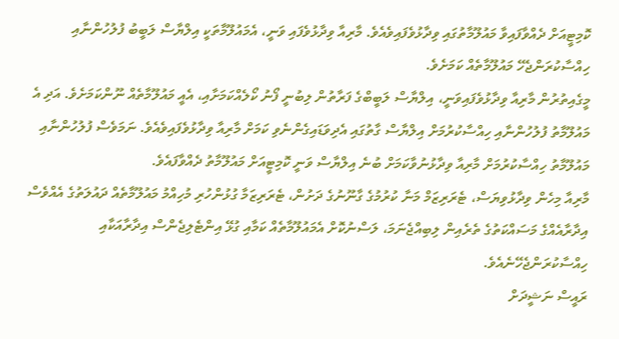ކޮމިޓީއަށް ދެއްވާފައިވާ މައުލޫމާތުގައި ވިދާޅުވެފައިވެއެވެ. މާރިއާ ވިދާޅުވެފައި ވަނީ، އެމައުލޫމާތަކީ އިލްޔާސް ލަބީބު ފުލުހުންނާއި ހިއްސާކުރަންޖެހޭ މައުލޫމާތެއް ކަމަށެވެ.
މީގެއިތުރުން މާރިއާ ވިދާޅުވެފައިވަނީ، އިލްޔާސް ލަބީބްގެ ފަރާތުން ލިބުނީ ފޯނު ކޯލެއްކަމަށާއި، އެއީ މައުލޫމާތެއް ނޫންކަމަށެވެ. އަދި އެ މައުލޫމާތު ފުލުހުންނާއި ހިއްސާކުރުމަށް އިލްޔާސް ގާތުގައި އެދިވަޑައިގެންނެވި ކަމަށް މާރިއާ ވިދާޅުވެފައިވެއެވެ. ނަމަވެސް ފުލުހުންނާއި މައުލޫމާތު ހިއްސާކުރުމަށް މާރިއާ ވިދާޅުނުވާކަމަށް ބުނެ އިލްޔާސް ވަނީ ކޮމިޓީއަށް މައުލޫމާތު ދެއްވާފައެވެ.
މާރިއާ މިހެން ވިދާޅުވިޔަސް، ޓެރަރިޒަމް މަނާ ކުރުމުގެ ގާނޫނުގެ ދަށުން، ޓެރަރިޒަމާ ގުޅުންހުރި މުހިއްމު މައުލޫމާތެއް ދައުލަތުގެ އެއްވެސް އިދާރާއެއްގެ މަސައްކަތުގެ ތެރެއިން ލިބިއްޖެނަމަ، ލަސްނުކޮށް އެމައުލޫމާތެއް ކަމާއި ގުޅޭ އިންޓެލިޖެންސް އިދާރާއަކާއި ހިއްސާކުރަންޖެހޭނެއެވެ.
ރައީސް ނަޝީދަށް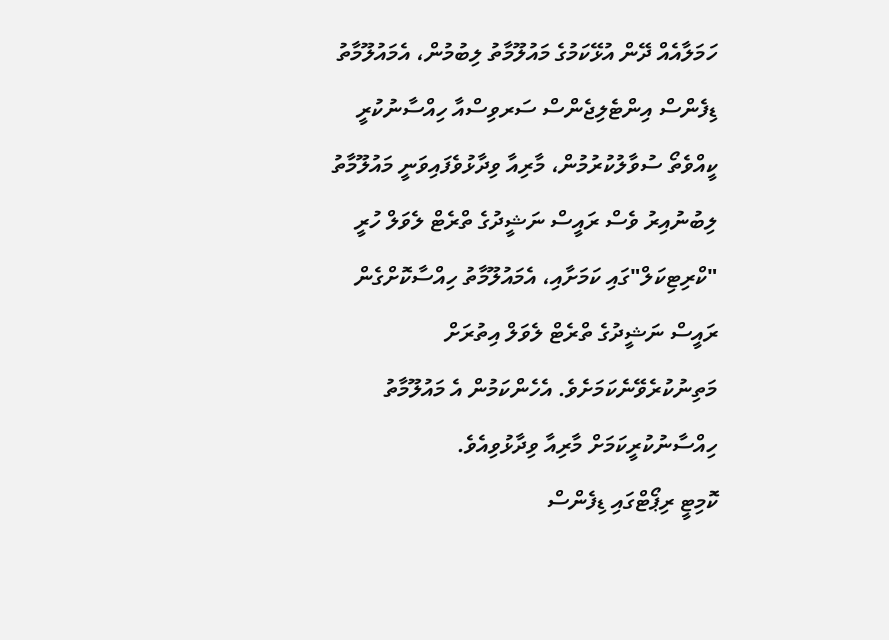ހަމަލާއެއް ދޭން އުޅޭކަމުގެ މައުލޫމާތު ލިބުމުން، އެމައުލޫމާތު ޑިފެންސް އިންޓެލިޖެންސް ސަރވިސްއާ ހިއްސާނުކުރީ ކީއްވެތޯ ސުވާލުކުރުމުން، މާރިއާ ވިދާޅުވެފައިވަނީ މައުލޫމާތު ލިބުނުއިރު ވެސް ރައީސް ނަޝީދުގެ ތްރެޓް ލެވަލް ހުރީ "ކްރިޓިކަލް"ގައި ކަމަށާއި، އެމައުލޫމާތު ހިއްސާކޮށްގެން ރައީސް ނަޝީދުގެ ތްރެޓް ލެވަލް އިތުރަށް މަތިނުކުރެވޭނެކަމަށެވެ. އެހެންކަމުން އެ މައުލޫމާތު ހިއްސާނުކުރީކަމަށް މާރިއާ ވިދާޅުވިއެވެ.
ކޮމިޓީ ރިޕޯޓްގައި ޑިފެންސް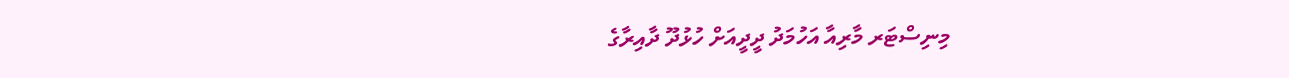މިނިސްޓަރ މާރިއާ އަހުމަދު ދީދީއަށް ހުޅުދޫ ދާއިރާގެ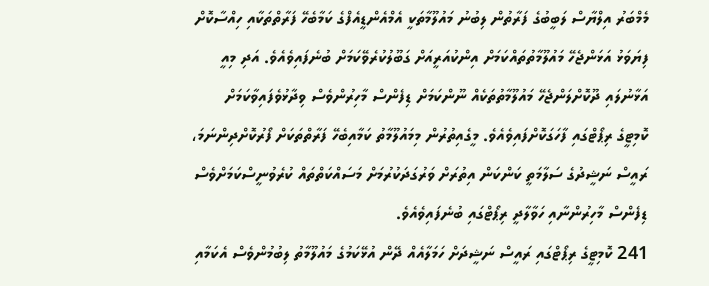މެމްބަރު އިލްޔާސް ލަބީބުގެ ފަރާތުން ލިބުނު މައުލޫމާތަކީ އެމްއެންޑީއެފްގެ ކަމާބެހޭ ފަރާތްތަކާއި ހިއްސާކޮށް ފިޔަވަޅު އަޅަންޖެހޭ މައުލޫމާތުތައްކަމަށް އިންކުއަރީއަށް ގަބޫލުކުރެވޭކަމަށް ބުނެފައިވެއެވެ. އަދި މިއީ އަޅާނުލައި ދޫކޮށްލަންޖެހޭ މައުލޫމާތުތަކެއް ނޫންކަމަށް ޑިފެންސް މާހިރުންވެސް ވިދާޅުވެފައިވާކަމަށް ކޮމިޓީގެ ރިޕޯޓްގައި ފާހަގަކޮށްފައިވެއެވެ. މީގެއިތުރުން މިމައުލޫމާތު ކަމާއިބެހޭ ފަރާތްތަކަށް ފޯރުކޮށްދިންނަމަ، ރައީސް ނަޝީދުގެ ސަލާމަތީ ކަންކަން އިތުރަށް ވަރުގަދަކުރުމަށް މަސައްކަތްތައް ކުރެވުނީސްކަމަށްވެސް ޑިފެންސް މާހިރުންނާއި ހަވާލާދީ ރިޕޯޓްގައި ބުނެފައިވެއެވެ.
241 ކޮމިޓީގެ ރިޕޯޓްގައި ރައީސް ނަޝީދަށް ހަމަލާއެއް ދޭން އުޅޭކަމުގެ މައުލޫމާތު ލިބުމުންވެސް އެކަމާއި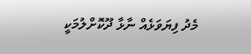މެދު ފިޔަވަޅެއް ނާޅާ ދޫކޮށްލުމަކީ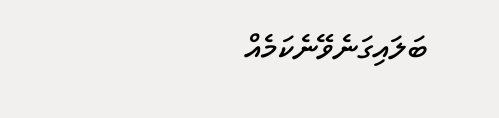ބަލައިގަނެވޭނެކަމެއް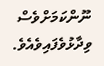ނޫންކަމަށްވެސް ވިދާޅުވެފައިވެއެވެ.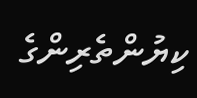ކިޔުންތެރިންގެ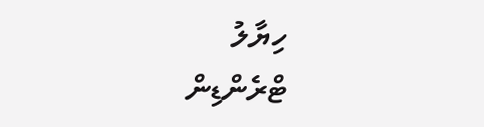ހިޔާލު
ޓްރެންޑިން